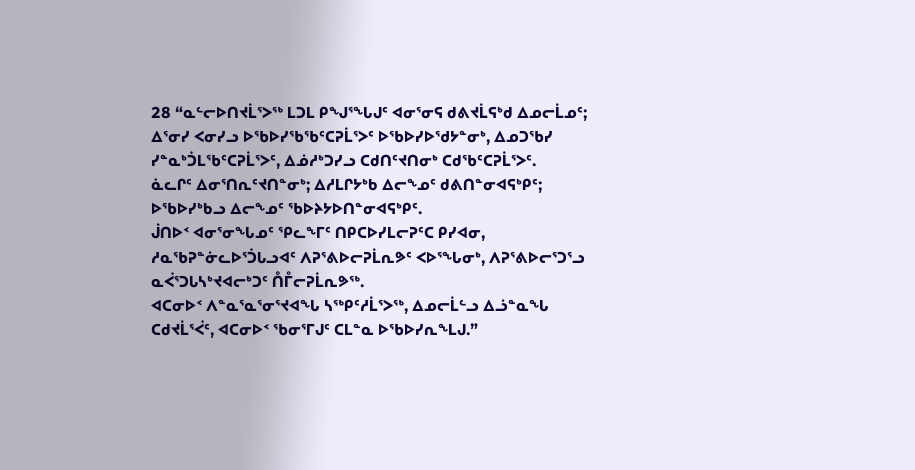28 “ᓇᓪᓕᐅᑎᔪᒫᕐᐳᖅ ᒪᑐᒪ ᑭᖑᕐᖓᒍᑦ ᐊᓂᕐᓂᕋ ᑯᕕᔪᒫᕋᒃᑯ ᐃᓄᓕᒫᓄᑦ; ᐃᕐᓂᓯ ᐸᓂᓯᓗ ᐅᖃᐅᓯᖃᖃᑦᑕᕈᒫᕐᐳᑦ ᐅᖃᐅᓯᐅᖁᔭᓐᓂᒃ, ᐃᓄᑐᖃᓯ ᓯᓐᓇᒃᑑᒪᖃᑦᑕᕈᒫᕐᐳᑦ, ᐃᓅᓱᒃᑐᓯᓗ ᑕᑯᑎᑦᔪᑎᓂᒃ ᑕᑯᖃᑦᑕᕈᒫᕐᐳᑦ.
ᓈᓚᒋᑦ ᐃᓂᕐᑎᕆᑦᔪᑎᓐᓂᒃ; ᐃᓱᒪᒋᔭᒃᑲ ᐃᓕᖕᓄᑦ ᑯᕕᑎᓐᓂᐊᕋᒃᑭᑦ; ᐅᖃᐅᓯᒃᑲᓗ ᐃᓕᖕᓄᑦ ᖃᐅᔨᔭᐅᑎᓐᓂᐊᕋᒃᑭᑦ.
ᒎᑎᐅᑉ ᐊᓂᕐᓂᖓᓄᑦ ᕿᓚᖕᒥᑦ ᑎᑭᑕᐅᓯᒪᓕᕈᑦᑕ ᑭᓯᐊᓂ, ᓱᓇᖃᕈᓐᓃᓚᐅᕐᑑᒐᓗᐊᑦ ᐱᕈᕐᕕᐅᓕᕈᒫᕆᕗᑦ ᐸᐅᕐᖓᓂᒃ, ᐱᕈᕐᕕᐅᓕᕐᑐᕐᓗ ᓇᐹᕐᑐᒐᓴᒃᔪᐊᓕᒃᑐᑦ ᑍᒤᓕᕈᒫᕆᕗᖅ.
ᐊᑕᓂᐅᑉ ᐱᓐᓇᕐᓇᕐᓂᕐᔪᐊᖓ ᓴᖅᑭᑦᓱᒫᕐᐳᖅ, ᐃᓄᓕᒫᓪᓗ ᐃᓘᓐᓇᖓ ᑕᑯᔪᒫᕐᐹᑦ, ᐊᑕᓂᐅᑉ ᖃᓂᕐᒥᒍᑦ ᑕᒪᓐᓇ ᐅᖃᐅᓯᕆᖕᒪᒍ.”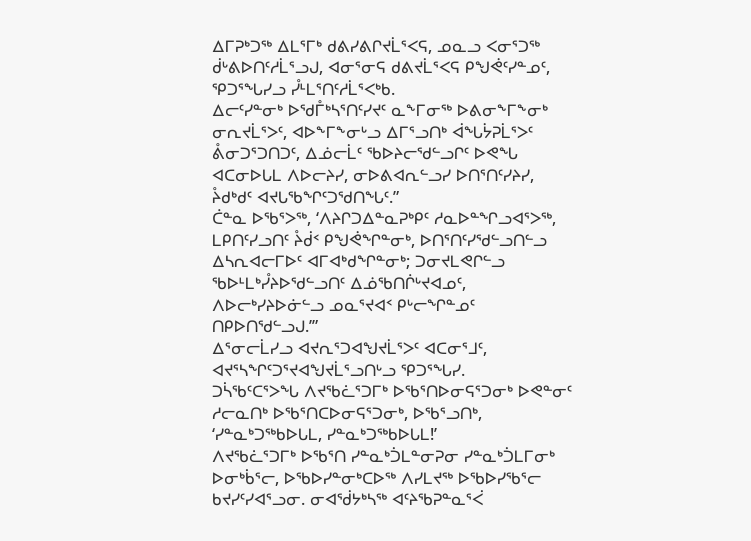ᐃᒥᕈᒃᑐᖅ ᐃᒪᕐᒥᒃ ᑯᕕᓯᕕᒋᔪᒫᕐᐸᕋ, ᓄᓇᓗ ᐸᓂᕐᑐᖅ ᑰᒡᕕᐅᑎᑦᓱᒫᕐᓗᒍ, ᐊᓂᕐᓂᕋ ᑯᕕᔪᒫᕐᐸᕋ ᑭᖑᕚᑦᓯᓐᓄᑦ, ᕿᑐᕐᖓᓯᓗ ᓮᒻᒪᕐᑎᑦᓱᒫᕐᐸᒃᑲ.
ᐃᓕᑦᓯᓐᓂᒃ ᐅᖁᒤᒃᓴᕐᑎᑦᓯᔪᑦ ᓇᖕᒥᓂᖅ ᐅᕕᓂᖕᒥᖕᓂᒃ ᓂᕆᔪᒫᕐᐳᑦ, ᐊᐅᖕᒥᖕᓂᒡᓗ ᐃᒥᕐᓗᑎᒃ ᐋᖓᔮᕈᒫᕐᐳᑦ ᕔᓂᑐᕐᑐᑎᑐᑦ, ᐃᓅᓕᒫᑦ ᖃᐅᔨᓕᖁᓪᓗᒋᑦ ᐅᕙᖓ ᐊᑕᓂᐅᒐᒪ ᐱᐅᓕᔨᓯ, ᓂᐅᕕᐊᕆᓪᓗᓯ ᐅᑎᕐᑎᑦᓯᔨᓯ, ᔧᑯᒃᑯᑦ ᐊᔪᒐᖃᖏᑦᑐᖁᑎᖓᑦ.”
ᑖᓐᓇ ᐅᖃᕐᐳᖅ, ‘ᐱᔨᒋᑐᐃᓐᓇᕈᒃᑭᑦ ᓱᓇᐅᓐᖏᓗᐊᕐᐳᖅ, ᒪᑭᑎᑦᓯᓗᑎᑦ ᔧᑰᑉ ᑭᖑᕚᖏᓐᓂᒃ, ᐅᑎᕐᑎᑦᓯᖁᓪᓗᑎᓪᓗ ᐃᓴᕆᐊᓕᒥᐅᑦ ᐊᒥᐊᒃᑯᖏᓐᓂᒃ; ᑐᓂᔪᒪᕙᒋᓪᓗ ᖃᐅᒻᒪᒃᓮᔨᐅᖁᓪᓗᑎᑦ ᐃᓅᖃᑎᒌᒡᔪᐊᓄᑦ, ᐱᐅᓕᒃᓯᔨᐅᓃᓪᓗ ᓄᓇᕐᔪᐊᑉ ᑭᒡᓕᖏᓐᓄᑦ ᑎᑭᐅᑎᖁᓪᓗᒍ.’”
ᐃᕐᓂᓕᒫᓯᓗ ᐊᔪᕆᕐᑐᐊᖑᔪᒫᕐᐳᑦ ᐊᑕᓂᕐᒧᑦ, ᐊᔪᕐᓴᖏᑦᑐᕐᔪᐊᖑᔪᒫᕐᓗᑎᒡᓗ ᕿᑐᕐᖓᓯ.
ᑐᓵᖃᑦᑕᕐᐳᖓ ᐱᔪᖃᓛᕐᑐᒥᒃ ᐅᖃᕐᑎᐅᓂᕋᕐᑐᓂᒃ ᐅᕙᓐᓂᑦ ᓱᓕᓇᑎᒃ ᐅᖃᕐᑎᑕᐅᓂᕋᕐᑐᓂᒃ, ᐅᖃᕐᓗᑎᒃ, ‘ᓯᓐᓇᒃᑐᖅᑲᐅᒐᒪ, ᓯᓐᓇᒃᑐᖅᑲᐅᒐᒪ!’
ᐱᔪᖃᓛᕐᑐᒥᒃ ᐅᖃᕐᑎ ᓯᓐᓇᒃᑑᒪᓐᓂᕈᓂ ᓯᓐᓇᒃᑑᒪᒥᓂᒃ ᐅᓂᒃᑳᕐᓕ, ᐅᖃᐅᓯᓐᓂᒃᑕᐅᖅ ᐱᓯᒪᔪᖅ ᐅᖃᐅᓯᖃᕐᓕ ᑲᔪᓯᑦᓯᐊᕐᓗᓂ. ᓂᐊᖂᔭᒃᓴᖅ ᐊᑦᔨᖃᕈᓐᓇᕐᐹ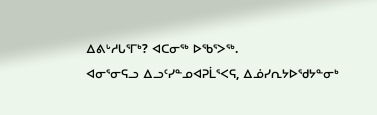ᐃᕕᒡᓱᒐᕐᒥᒃ? ᐊᑕᓂᖅ ᐅᖃᕐᐳᖅ.
ᐊᓂᕐᓂᕋᓗ ᐃᓗᑦᓯᓐᓄᐊᕈᒫᕐᐸᕋ, ᐃᓅᓯᕆᔭᐅᖁᔭᓐᓂᒃ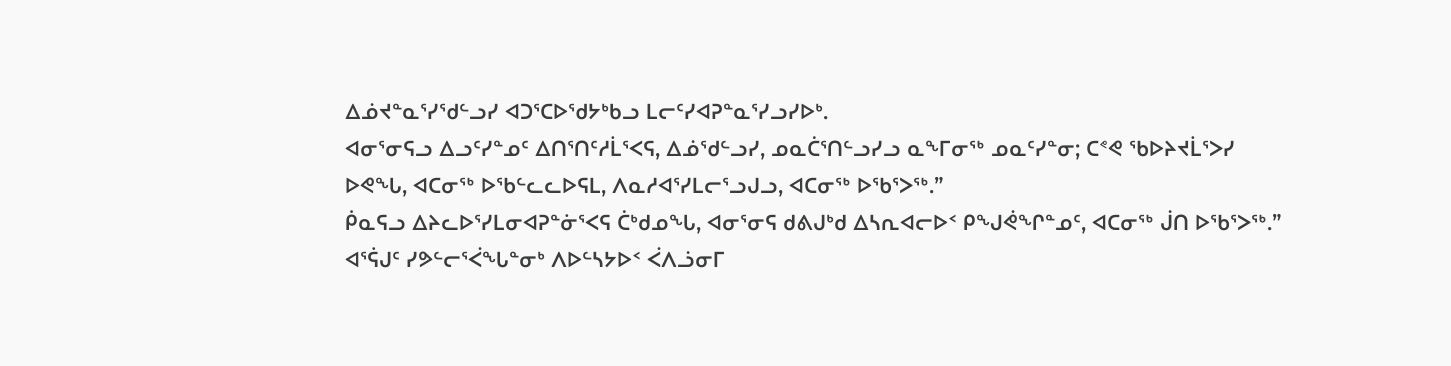ᐃᓅᔪᓐᓇᕐᓯᖁᓪᓗᓯ ᐊᑐᕐᑕᐅᖁᔭᒃᑲᓗ ᒪᓕᑦᓯᐊᕈᓐᓇᕐᓯᓗᓯᐅᒃ.
ᐊᓂᕐᓂᕋᓗ ᐃᓗᑦᓯᓐᓄᑦ ᐃᑎᕐᑎᑦᓱᒫᕐᐸᕋ, ᐃᓅᖁᓪᓗᓯ, ᓄᓇᑖᕐᑎᓪᓗᓯᓗ ᓇᖕᒥᓂᖅ ᓄᓇᑦᓯᓐᓂ; ᑕᕝᕙ ᖃᐅᔨᔪᒫᕐᐳᓯ ᐅᕙᖓ, ᐊᑕᓂᖅ ᐅᖃᓪᓚᓚᐅᕋᒪ, ᐱᓇᓱᐊᕐᓯᒪᓕᕐᓗᒍᓗ, ᐊᑕᓂᖅ ᐅᖃᕐᐳᖅ.”
ᑮᓇᕋᓗ ᐃᔨᓚᐅᕐᓯᒪᓂᐊᕈᓐᓃᕐᐸᕋ ᑖᒃᑯᓄᖓ, ᐊᓂᕐᓂᕋ ᑯᕕᒍᒃᑯ ᐃᓴᕆᐊᓕᐅᑉ ᑭᖑᕚᖏᓐᓄᑦ, ᐊᑕᓂᖅ ᒎᑎ ᐅᖃᕐᐳᖅ.”
ᐊᕐᕌᒍᑦ ᓯᕗᓪᓕᕐᐹᖓᓐᓂᒃ ᐱᐅᓪᓴᔭᐅᑉ ᐹᐱᓘᓂᒥ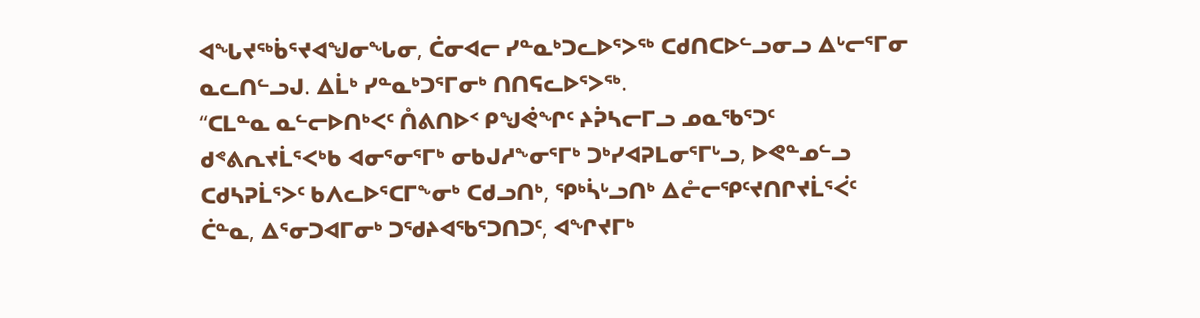ᐊᖓᔪᖅᑳᕐᔪᐊᖑᓂᖓᓂ, ᑖᓂᐊᓕ ᓯᓐᓇᒃᑐᓚᐅᕐᐳᖅ ᑕᑯᑎᑕᐅᓪᓗᓂᓗ ᐃᒡᓕᕐᒥᓂ ᓇᓚᑎᓪᓗᒍ. ᐃᒫᒃ ᓯᓐᓇᒃᑐᕐᒥᓂᒃ ᑎᑎᕋᓚᐅᕐᐳᖅ.
“ᑕᒪᓐᓇ ᓇᓪᓕᐅᑎᒃᐸᑦ ᑍᕕᑎᐅᑉ ᑭᖑᕚᖏᑦ ᔨᕉᓴᓕᒥᓗ ᓄᓇᖃᕐᑐᑦ ᑯᕝᕕᕆᔪᒫᕐᐸᒃᑲ ᐊᓂᕐᓂᕐᒥᒃ ᓂᑲᒍᓱᖕᓂᕐᒥᒃ ᑐᒃᓯᐊᕈᒪᓂᕐᒥᒡᓗ, ᐅᕙᓐᓄᓪᓗ ᑕᑯᓴᕈᒫᕐᐳᑦ ᑲᐱᓚᐅᕐᑕᒥᖕᓂᒃ ᑕᑯᓗᑎᒃ, ᕿᒃᓵᒡᓗᑎᒃ ᐃᓔᓕᕿᑦᔪᑎᒋᔪᒫᕐᐹᑦ ᑖᓐᓇ, ᐃᕐᓂᑐᐊᒥᓂᒃ ᑐᖁᔨᐊᖃᕐᑐᑎᑐᑦ, ᐊᖏᔪᒥᒃ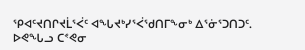ᕿᐊᑦᔪᑎᒋᔪᒫᕐᐹᑦ ᐊᖓᔪᒃᓯᕐᐹᖁᑎᒥᖕᓂᒃ ᐃᕐᓃᕐᑐᑎᑐᑦ.
ᐅᕙᖓᓗ ᑕᕝᕙᓂ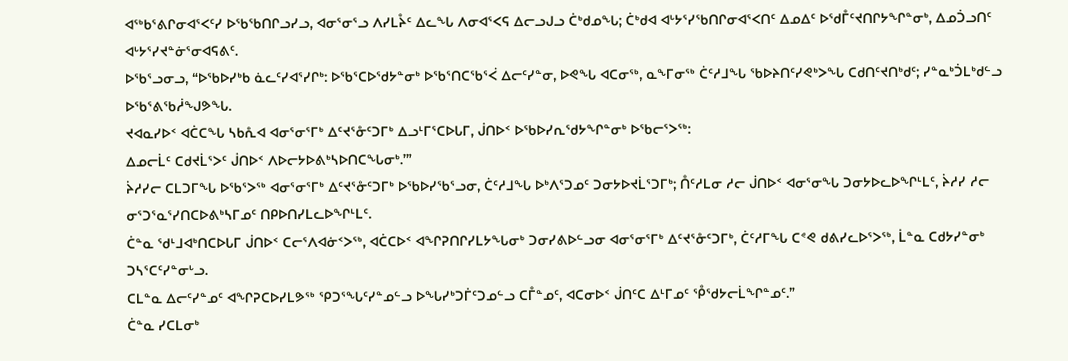ᐊᖅᑲᕐᕕᒋᓂᐊᕐᐸᑦᓯ ᐅᖃᖃᑎᒋᓗᓯᓗ, ᐊᓂᕐᓂᕐᓗ ᐱᓯᒪᔧᑦ ᐃᓚᖓ ᐱᓂᐊᕐᐸᕋ ᐃᓕᓗᒍᓗ ᑖᒃᑯᓄᖓ; ᑖᒃᑯᐊ ᐊᒡᔭᕐᓯᖃᑎᒋᓂᐊᕐᐸᑎᑦ ᐃᓄᐃᑦ ᐅᖁᒤᑦᔪᑎᒋᔭᖏᓐᓂᒃ, ᐃᓄᑑᓗᑎᑦ ᐊᒡᔭᕐᓯᔪᓐᓃᕐᓂᐊᕋᕕᑦ.
ᐅᖃᕐᓗᓂᓗ, “ᐅᖃᐅᓯᒃᑲ ᓈᓚᑦᓯᐊᕐᓯᒋᒃ: ᐅᖃᕐᑕᐅᖁᔭᓐᓂᒃ ᐅᖃᕐᑎᑕᖃᕐᐹ ᐃᓕᑦᓯᓐᓂ, ᐅᕙᖓ ᐊᑕᓂᖅ, ᓇᖕᒥᓂᖅ ᑖᑦᓱᒧᖓ ᖃᐅᔨᑎᑦᓯᕙᒃᐳᖓ ᑕᑯᑎᑦᔪᑎᒃᑯᑦ; ᓯᓐᓇᒃᑑᒪᒃᑯᓪᓗ ᐅᖃᕐᕕᖃᓲᖑᕗᖓ.
ᔪᐊᓇᓯᐅᑉ ᐊᑖᑕᖓ ᓴᑲᕅᐊ ᐊᓂᕐᓂᕐᒥᒃ ᐃᑦᔪᕐᓁᑦᑐᒥᒃ ᐃᓗᒻᒥᕐᑕᐅᒐᒥ, ᒎᑎᐅᑉ ᐅᖃᐅᓯᕆᖁᔭᖏᓐᓂᒃ ᐅᖃᓕᕐᐳᖅ:
ᐃᓄᓕᒫᑦ ᑕᑯᔪᒫᕐᐳᑦ ᒎᑎᐅᑉ ᐱᐅᓕᔭᐅᕕᒃᓴᐅᑎᑕᖓᓂᒃ.’”
ᔩᓱᓯᓕ ᑕᒪᑐᒥᖓ ᐅᖃᕐᐳᖅ ᐊᓂᕐᓂᕐᒥᒃ ᐃᑦᔪᕐᓁᑦᑐᒥᒃ ᐅᖃᐅᓯᖃᕐᓗᓂ, ᑖᑦᓱᒧᖓ ᐅᒃᐱᕐᑐᓄᑦ ᑐᓂᔭᐅᔪᒫᕐᑐᒥᒃ; ᑍᑦᓱᒪᓂ ᓱᓕ ᒎᑎᐅᑉ ᐊᓂᕐᓂᖓ ᑐᓂᔭᐅᓚᐅᖏᒻᒪᑦ, ᔩᓱᓯ ᓱᓕ ᓂᕐᑐᕐᓇᕐᓯᑎᑕᐅᕕᒃᓴᒥᓄᑦ ᑎᑭᐅᑎᓯᒪᓚᐅᖏᒻᒪᑦ.
ᑖᓐᓇ ᖁᒻᒧᐊᒃᑎᑕᐅᒐᒥ ᒎᑎᐅᑉ ᑕᓕᕐᐱᐊᓃᑉᐳᖅ, ᐊᑖᑕᐅᑉ ᐊᖏᕈᑎᒋᓯᒪᔭᖓᓂᒃ ᑐᓂᓯᕕᐅᓪᓗᓂ ᐊᓂᕐᓂᕐᒥᒃ ᐃᑦᔪᕐᓁᑦᑐᒥᒃ, ᑖᑦᓱᒥᖓ ᑕᕝᕙ ᑯᕕᓯᓚᐅᕐᐳᖅ, ᒫᓐᓇ ᑕᑯᔭᓯᓐᓂᒃ ᑐᓴᕐᑕᑦᓯᓐᓂᒡᓗ.
ᑕᒪᓐᓇ ᐃᓕᑦᓯᓐᓄᑦ ᐊᖏᕈᑕᐅᓯᒪᕗᖅ ᕿᑐᕐᖓᑦᓯᓐᓄᓪᓗ ᐅᖓᓯᒃᑐᒦᑦᑐᓄᓪᓗ ᑕᒤᓐᓄᑦ, ᐊᑕᓂᐅᑉ ᒎᑎᑦᑕ ᐃᒻᒥᓄᑦ ᕾᖁᔭᓕᒫᖏᓐᓄᑦ.”
ᑖᓐᓇ ᓯᑕᒪᓂᒃ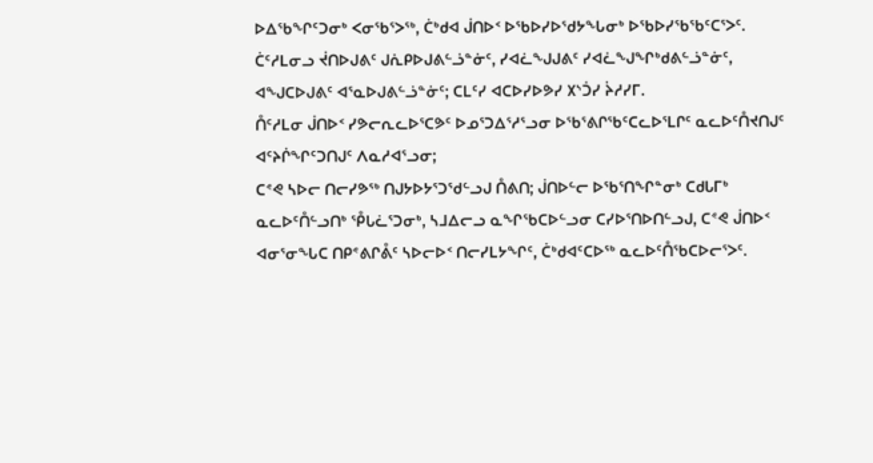ᐅᐃᖃᖏᑦᑐᓂᒃ ᐸᓂᖃᕐᐳᖅ, ᑖᒃᑯᐊ ᒎᑎᐅᑉ ᐅᖃᐅᓯᐅᖁᔭᖓᓂᒃ ᐅᖃᐅᓯᖃᖃᑦᑕᕐᐳᑦ.
ᑖᑦᓱᒪᓂᓗ ᔫᑎᐅᒍᕕᑦ ᒍᕇᑭᐅᒍᕕᓪᓘᓐᓃᑦ, ᓯᐊᓛᖑᒍᕕᑦ ᓯᐊᓛᖑᖏᒃᑯᕕᓪᓘᓐᓃᑦ, ᐊᖑᑕᐅᒍᕕᑦ ᐊᕐᓇᐅᒍᕕᓪᓘᓐᓃᑦ; ᑕᒪᑦᓯ ᐊᑕᐅᓯᐅᕗᓯ ᙭ᔅᑑᓯ ᔩᓱᓯᒥ.
ᑍᑦᓱᒪᓂ ᒎᑎᐅᑉ ᓯᕗᓕᕆᓚᐅᕐᑕᕗᑦ ᐅᓄᕐᑐᐃᕐᓱᕐᓗᓂ ᐅᖃᕐᕕᒋᖃᑦᑕᓚᐅᕐᒪᒋᑦ ᓇᓚᐅᑦᑍᔪᑎᒍᑦ ᐊᑦᔨᒌᖏᑦᑐᑎᒍᑦ ᐱᓇᓱᐊᕐᓗᓂ;
ᑕᕝᕙ ᓴᐅᓕ ᑎᓕᓯᕗᖅ ᑎᒍᔭᐅᔭᕐᑐᖁᓪᓗᒍ ᑍᕕᑎ; ᒎᑎᐅᓪᓕ ᐅᖃᕐᑎᖏᓐᓂᒃ ᑕᑯᒐᒥᒃ ᓇᓚᐅᑦᑍᓪᓗᑎᒃ ᕾᒐᓛᕐᑐᓂᒃ, ᓴᒧᐃᓕᓗ ᓇᖏᖃᑕᐅᓪᓗᓂ ᑕᓯᐅᕐᑎᐅᑎᓪᓗᒍ, ᑕᕝᕙ ᒎᑎᐅᑉ ᐊᓂᕐᓂᖓᑕ ᑎᑭᕝᕕᒋᕔᑦ ᓴᐅᓕᐅᑉ ᑎᓕᓯᒪᔭᖏᑦ, ᑖᒃᑯᐊᑦᑕᐅᖅ ᓇᓚᐅᑦᑍᖃᑕᐅᓕᕐᐳᑦ.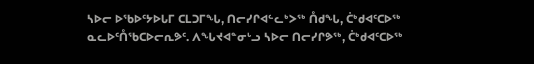ᓴᐅᓕ ᐅᖃᐅᑦᔭᐅᒐᒥ ᑕᒪᑐᒥᖓ, ᑎᓕᓯᒋᐊᓪᓚᒃᐳᖅ ᑍᑯᖓ, ᑖᒃᑯᐊᑦᑕᐅᖅ ᓇᓚᐅᑦᑍᖃᑕᐅᓕᕆᕗᑦ. ᐱᖓᔪᐊᓐᓂᒡᓗ ᓴᐅᓕ ᑎᓕᓯᒋᕗᖅ, ᑖᒃᑯᐊᑦᑕᐅᖅ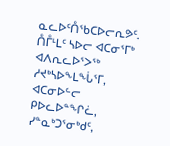ᓇᓚᐅᑦᑍᖃᑕᐅᓕᕆᕗᑦ.
ᑍᒤᒻᒪᑦ ᓴᐅᓕ ᐊᑕᓂᕐᒥᒃ ᐊᐱᕆᓚᐅᕐᐳᖅ ᓱᔪᒃᓴᐅᖕᒪᖔᕐᒥ, ᐊᑕᓂᐅᓪᓕ ᑭᐅᓚᐅᓐᖏᓛ, ᓯᓐᓇᒃᑐᕐᓂᒃᑯᑦ,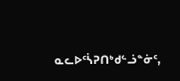ᓇᓚᐅᑦᓵᕈᑎᒃᑯᓪᓘᓐᓃᑦ,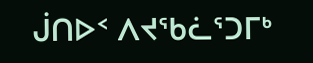ᒎᑎᐅᑉ ᐱᔪᖃᓛᕐᑐᒥᒃ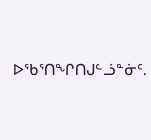ᐅᖃᕐᑎᖏᑎᒍᓪᓘᓐᓃᑦ.